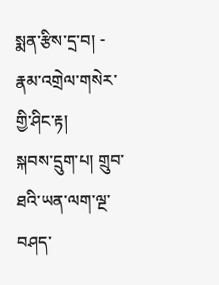སྨན་རྩིས་དྲ་བ། - རྣམ་འགྲེལ་གསེར་གྱི་ཤིང་རྟ།
སྐབས་དྲུག་པ། གྲུབ་ཐའི་ཡན་ལག་ལྔ་བཤད་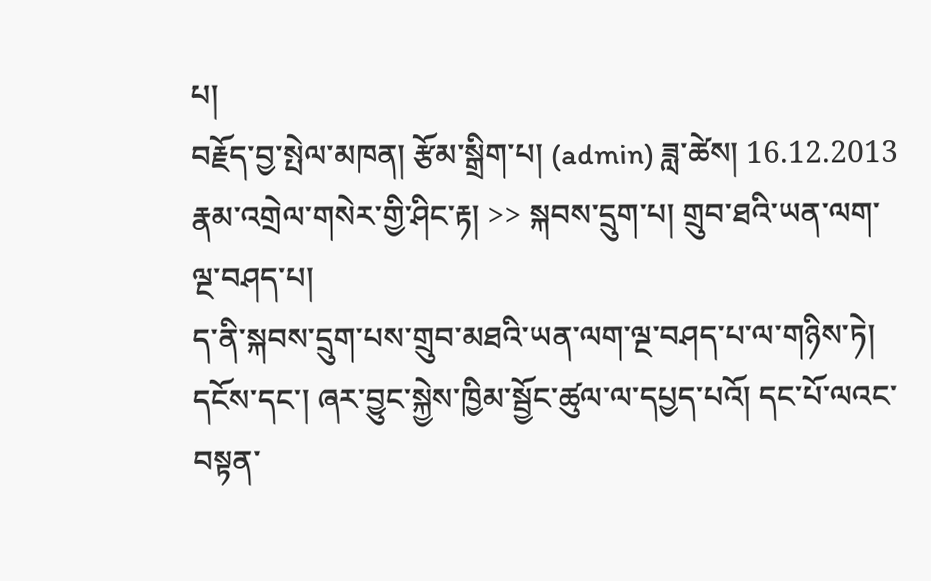པ།
བརྗོད་བྱ་སྤེལ་མཁན། རྩོམ་སྒྲིག་པ། (admin) ཟླ་ཚེས། 16.12.2013
རྣམ་འགྲེལ་གསེར་གྱི་ཤིང་རྟ། >> སྐབས་དྲུག་པ། གྲུབ་ཐའི་ཡན་ལག་ལྔ་བཤད་པ།
ད་ནི་སྐབས་དྲུག་པས་གྲུབ་མཐའི་ཡན་ལག་ལྔ་བཤད་པ་ལ་གཉིས་ཏེ། དངོས་དང་། ཞར་བྱུང་སྐྱེས་ཁྱིམ་སྦྱོང་ཚུལ་ལ་དཔྱད་པའོ། དང་པོ་ལའང་བསྟན་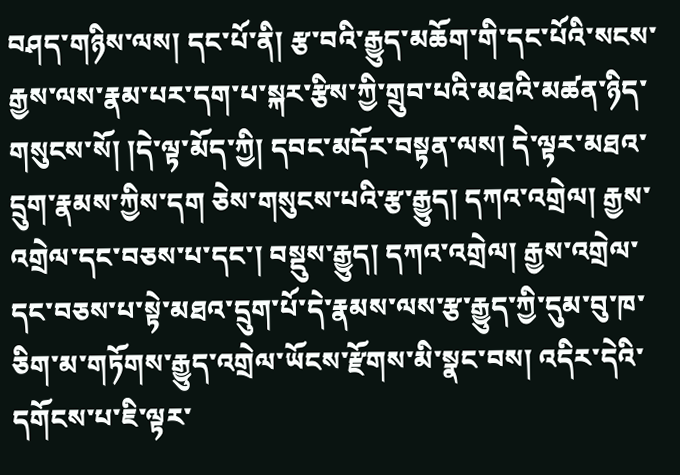བཤད་གཉིས་ལས། དང་པོ་ནི། རྩ་བའི་རྒྱུད་མཆོག་གི་དང་པོའི་སངས་རྒྱས་ལས་རྣམ་པར་དག་པ་སྐར་རྩིས་ཀྱི་གྲུབ་པའི་མཐའི་མཚན་ཉིད་གསུངས་སོ། །དེ་ལྟ་མོད་ཀྱི། དབང་མདོར་བསྟན་ལས། དེ་ལྟར་མཐའ་དྲུག་རྣམས་ཀྱིས་དག ཅེས་གསུངས་པའི་རྩ་རྒྱུད། དཀའ་འགྲེལ། རྒྱས་འགྲེལ་དང་བཅས་པ་དང་། བསྡུས་རྒྱུད། དཀའ་འགྲེལ། རྒྱས་འགྲེལ་དང་བཅས་པ་སྟེ་མཐའ་དྲུག་པོ་དེ་རྣམས་ལས་རྩ་རྒྱུད་ཀྱི་དུམ་བུ་ཁ་ཅིག་མ་གཏོགས་རྒྱུད་འགྲེལ་ཡོངས་རྫོགས་མི་སྣང་བས། འདིར་དེའི་དགོངས་པ་ཇི་ལྟར་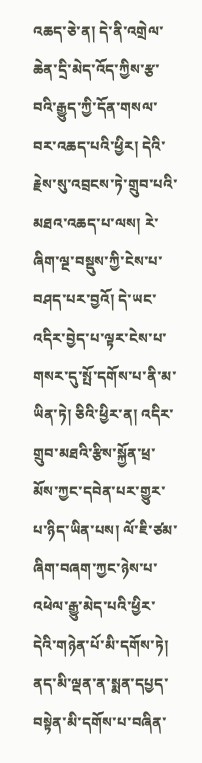འཆད་ཅེ་ན། དེ་ནི་འགྲེལ་ཆེན་དྲི་མེད་འོད་ཀྱིས་རྩ་བའི་རྒྱུད་ཀྱི་དོན་གསལ་བར་འཆད་པའི་ཕྱིར། དེའི་རྗེས་སུ་འབྲངས་ཏེ་གྲུབ་པའི་མཐའ་འཆད་པ་ལས། རེ་ཞིག་ལྔ་བསྡུས་ཀྱི་ངེས་པ་བཤད་པར་བྱའོ། དེ་ཡང་འདིར་བྱེད་པ་ལྟར་ངེས་པ་གསར་དུ་སྤོ་དགོས་པ་ནི་མ་ཡིན་ཏེ། ཅིའི་ཕྱིར་ན། འདིར་གྲུབ་མཐའི་རྩིས་སྐྱོན་ཕྲ་མོས་ཀྱང་དབེན་པར་གྱུར་པ་ཉིད་ཡིན་པས། ལོ་ཇི་ཙམ་ཞིག་བཞག་ཀྱང་ཉེས་པ་འཕེལ་རྒྱུ་མེད་པའི་ཕྱིར་དེའི་གཉེན་པོ་མི་དགོས་ཏེ། ནད་མི་ལྡན་ན་སྨན་དཔྱད་བསྟེན་མི་དགོས་པ་བཞིན་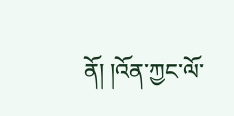ནོ། །འོན་ཀྱང་ལོ་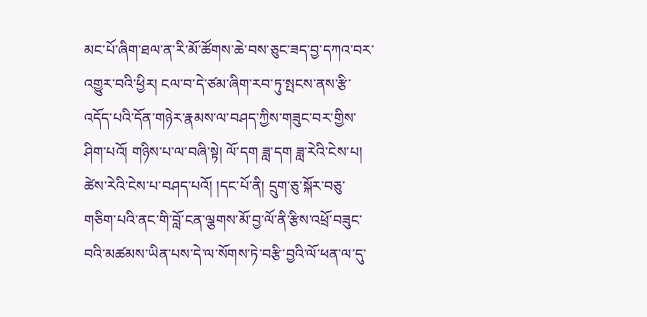མང་པོ་ཞིག་ཐལ་ན་རི་མོ་ཚོགས་ཆེ་བས་ཅུང་ཟད་བྱ་དཀའ་བར་འགྱུར་བའི་ཕྱིར། ངལ་བ་དེ་ཙམ་ཞིག་རབ་ཏུ་སྤངས་ནས་རྩི་འདོད་པའི་དོན་གཉེར་རྣམས་ལ་བཤད་ཀྱིས་གཟུང་བར་གྱིས་ཤིག་པའོ། གཉིས་པ་ལ་བཞི་སྟེ། ལོ་དག ཟླ་དག ཟླ་རེའི་ངེས་པ། ཚེས་རེའི་ངེས་པ་བཤད་པའོ། །དང་པོ་ནི། དྲུག་ཅུ་སྐོར་བཅུ་གཅིག་པའི་ནང་གི་བློ་ངན་ལྕགས་མོ་བྱ་ལོ་ནི་རྩིས་འཕྲོ་བཟུང་བའི་མཚམས་ཡིན་པས་དེ་ལ་སོགས་ཏེ་བརྩི་བྱའི་ལོ་ཕན་ལ་དུ་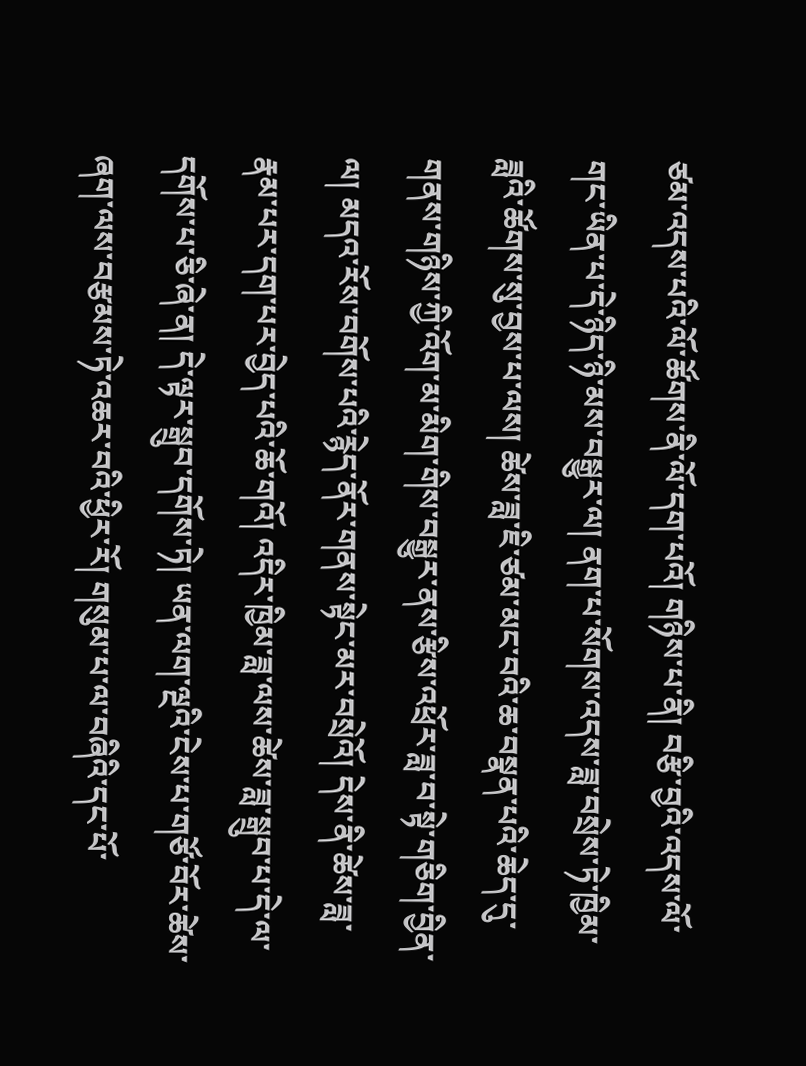ཙམ་འདས་པའི་ལོ་ཚོགས་ནི་ལོ་དག་པའོ། གཉིས་པ་ནི། བརྩི་བྱའི་འདས་ལོ་གང་ཡིན་པ་དེ་ཉིད་ཉི་མས་བསྒྱུར་ལ། ནག་པ་སོགས་འདས་ཟླ་བསྲེས་ཏེ་ཁྱིམ་ཟླའི་ཚོགས་སུ་བྱས་པ་ལས། ཚེས་ཟླ་ཇི་ཙམ་མང་བའི་ཆ་བསྣན་པའི་ཆེད་དུ་གནས་གཉིས་ཀྱི་འོག་མ་མིག་གིས་བསྒྱུར་ནས་རྩིས་འཕྲོར་ཟླ་བ་སྟེ་གཅིག་བྱིན་ལ། མདའ་རོས་བགོས་པའི་རྙེད་ནོར་གནས་སྟེང་མར་བསྲེའོ། དེས་ནི་ཚེས་ཟླ་རྣམ་པར་དག་པར་བྱེད་པའི་ཆོ་གའོ། འདིར་ཁྱིམ་ཟླ་ལས་ཚེས་ཟླ་སྒྲུབ་པ་དེ་ལ་དགོས་པ་ཅི་ཞེ་ན། དེ་ལྟར་སྒྲུབ་དགོས་ཏེ། ཡན་ལག་ལྔའི་ངེས་པ་གཙོ་བོར་ཚེས་ཞག་ལས་བརྩམས་ཏེ་འཆར་བའི་ཕྱིར་རོ། གསུམ་པ་ལ་བཞིའི་དང་པོ་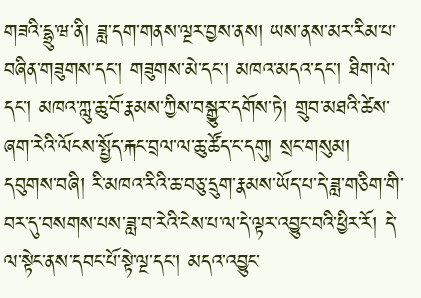གཟའི་དྷྲུ་ཝ་ནི། ཟླ་དག་གནས་ལྔར་བྱས་ནས། ཡས་ནས་མར་རིམ་པ་བཞིན་གཟུགས་དང་། གཟུགས་མེ་དང་། མཁའ་མདའ་དང་། ཐིག་ལེ་དང་། མཁའ་ཀླུ་ཆུ་བོ་རྣམས་ཀྱིས་བསྒྱུར་དགོས་ཏེ། གྲུབ་མཐའི་ཚེས་ཞག་རེའི་ལོངས་སྤྱོད་རྐང་བྲལ་ལ་ཆུ་ཚོད་ང་དགུ། སྲང་གསུམ། དབུགས་བཞི། རི་མཁའ་རིའི་ཆ་བཅུ་དྲུག་རྣམས་ཡོད་པ་དེ་ཟླ་གཅིག་གི་བར་དུ་བསགས་པས་ཟླ་བ་རེའི་ངེས་པ་ལ་དེ་ལྟར་འབྱུང་བའི་ཕྱིར་རོ། དེ་ལ་སྟེང་ནས་དབང་པོ་སྟེ་ལྔ་དང་། མདའ་འབྱུང་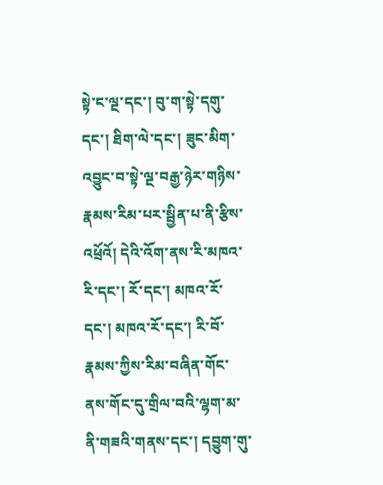སྟེ་ང་ལྔ་དང་། བུ་ག་སྟེ་དགུ་དང་། ཐིག་ལེ་དང་། ཟུང་མིག་འབྱུང་བ་སྟེ་ལྔ་བརྒྱ་ཉེར་གཉིས་རྣམས་རིམ་པར་སྦྱིན་པ་ནི་རྩིས་འཕྲོའོ། དེའི་འོག་ནས་རི་མཁའ་རི་དང་། རོ་དང་། མཁའ་རོ་དང་། མཁའ་རོ་དང་། རི་བོ་རྣམས་ཀྱིས་རིམ་བཞིན་གོང་ནས་གོང་དུ་གྲིལ་བའི་ལྷག་མ་ནི་གཟའི་གནས་དང་། དབྱུག་གུ་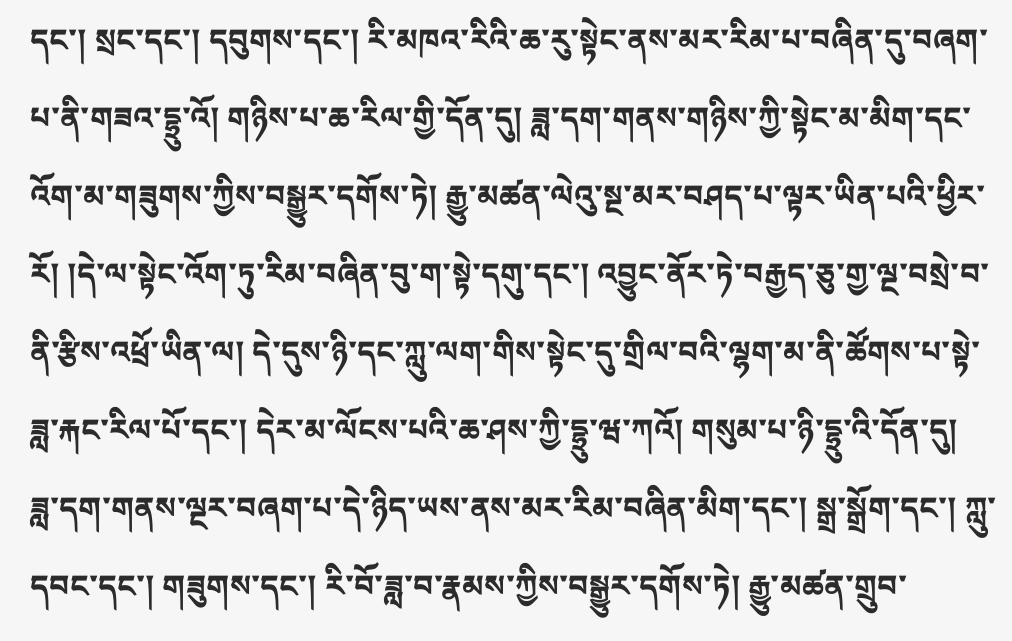དང་། སྲང་དང་། དབུགས་དང་། རི་མཁའ་རིའི་ཆ་རུ་སྟེང་ནས་མར་རིམ་པ་བཞིན་དུ་བཞག་པ་ནི་གཟའ་དྷྲུ་འོ། གཉིས་པ་ཆ་རིལ་གྱི་དོན་དུ། ཟླ་དག་གནས་གཉིས་ཀྱི་སྟེང་མ་མིག་དང་འོག་མ་གཟུགས་ཀྱིས་བསྒྱུར་དགོས་ཏེ། རྒྱུ་མཚན་ལེའུ་སྔ་མར་བཤད་པ་ལྟར་ཡིན་པའི་ཕྱིར་རོ། །དེ་ལ་སྟེང་འོག་ཏུ་རིམ་བཞིན་བུ་ག་སྟེ་དགུ་དང་། འབྱུང་ནོར་ཏེ་བརྒྱད་ཅུ་གྱ་ལྔ་བསྲེ་བ་ནི་རྩིས་འཕྲོ་ཡིན་ལ། དེ་དུས་ཉི་དང་ཀླུ་ལག་གིས་སྟེང་དུ་གྲིལ་བའི་ལྷག་མ་ནི་ཚོགས་པ་སྟེ་ཟླ་རྐང་རིལ་པོ་དང་། དེར་མ་ལོངས་པའི་ཆ་ཤས་ཀྱི་དྷྲུ་ཝ་ཀའོ། གསུམ་པ་ཉི་དྷྲུ་འི་དོན་དུ། ཟླ་དག་གནས་ལྔར་བཞག་པ་དེ་ཉིད་ཡས་ནས་མར་རིམ་བཞིན་མིག་དང་། སྒྲ་སྒྲོག་དང་། ཀླུ་དབང་དང་། གཟུགས་དང་། རི་བོ་ཟླ་བ་རྣམས་ཀྱིས་བསྒྱུར་དགོས་ཏེ། རྒྱུ་མཚན་གྲུབ་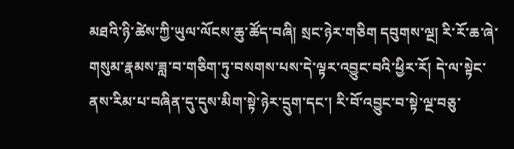མཐའི་ཉི་ཚེས་ཀྱི་ཡུལ་ལོངས་ཆུ་ཚོད་བཞི། སྲང་ཉེར་གཅིག དབུགས་ལྔ། རི་རོ་ཆ་ཞེ་གསུམ་རྣམས་ཟླ་བ་གཅིག་ཏུ་བསགས་པས་དེ་ལྟར་འབྱུང་བའི་ཕྱིར་རོ། དེ་ལ་སྟེང་ནས་རིམ་པ་བཞིན་དུ་དུས་མིག་སྟེ་ཉེར་དྲུག་དང་། རི་བོ་འབྱུང་བ་སྟེ་ལྔ་བཅུ་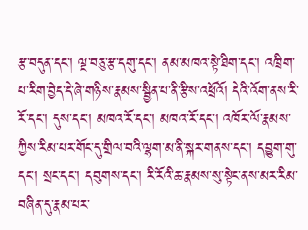རྩ་བདུན་དང་། ལྔ་བཅུ་རྩ་དགུ་དང་། ནམ་མཁའ་སྟེ་ཐིག་དང་། འཁྲིག་པ་རིག་བྱེད་དེ་ཞེ་གཉིས་རྣམས་སྦྱིན་པ་ནི་རྩིས་འཕྲོའོ། དེའི་འོག་ནས་རི་རོ་དང་། དུས་དང་། མཁའ་རོ་དང་། མཁའ་རོ་དང་། འཁོར་ལོ་རྣམས་ཀྱིས་རིམ་པར་གོང་དུ་གྲིལ་བའི་ལྷག་མ་ནི་སྐར་གནས་དང་། དབྱུག་གུ་དང་། སྲང་དང་། དབུགས་དང་། རི་རོའི་ཆ་རྣམས་སུ་སྟེང་ནས་མར་རིམ་བཞིན་དུ་རྣམ་པར་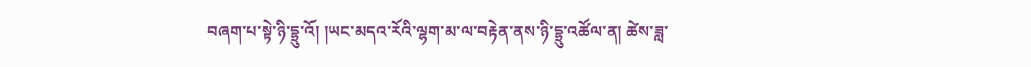བཞག་པ་སྟེ་ཉི་དྷྲུ་འོ། །ཡང་མདའ་རོའི་ལྷག་མ་ལ་བརྟེན་ནས་ཉི་དྷྲུ་འཚོལ་ན། ཚེས་ཟླ་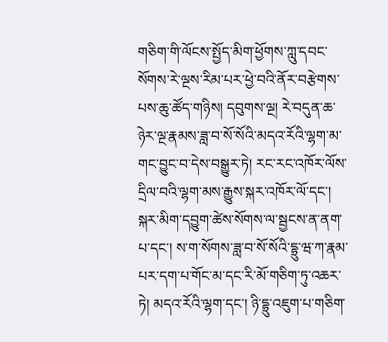གཅིག་གི་ལོངས་སྤྱོད་མིག་ཕྱོགས་ཀླུ་དབང་སོགས་རེ་ལྔས་རིམ་པར་ཕྱེ་བའི་ནོར་བརྩེགས་པས་ཆུ་ཚོད་གཉིས། དབུགས་ལྔ། རེ་བདུན་ཆ་ཉེར་ལྔ་རྣམས་ཟླ་བ་སོ་སོའི་མདའ་རོའི་ལྷག་མ་གང་བྱུང་བ་དེས་བསྒྱུར་ཏེ། རང་རང་འཁོར་ལོས་དྲིལ་བའི་ལྷག་མས་རྒྱུས་སྐར་འཁོར་ལོ་དང་། སྐར་མིག་དབྱུག་ཚེས་སོགས་ལ་སྦྱངས་ན་ནག་པ་དང་། ས་ག་སོགས་ཟླ་བ་སོ་སོའི་དྷྲུ་ཝ་ཀ་རྣམ་པར་དག་པ་གོང་མ་དང་རི་མོ་གཅིག་ཏུ་འཆར་ཏེ། མདའ་རོའི་ལྷག་དང་། ཉི་དྷྲུ་འཇུག་པ་གཅིག་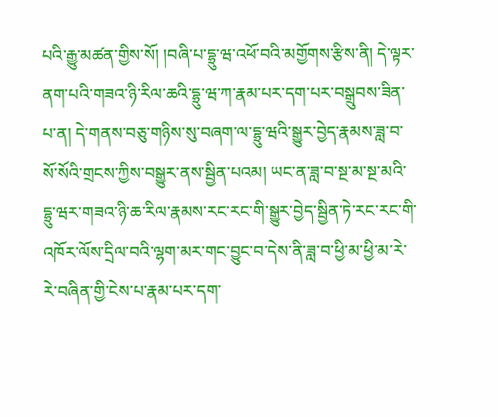པའི་རྒྱུ་མཚན་གྱིས་སོ། །བཞི་པ་དྷྲུ་ཝ་འཕོ་བའི་མགྱོགས་རྩིས་ནི། དེ་ལྟར་ནག་པའི་གཟའ་ཉི་རིལ་ཆའི་དྷྲུ་ཝ་ཀ་རྣམ་པར་དག་པར་བསྒྲུབས་ཟིན་པ་ན། དེ་གནས་བཅུ་གཉིས་སུ་བཞག་ལ་དྷྲུ་ཝའི་སྒྱུར་བྱེད་རྣམས་ཟླ་བ་སོ་སོའི་གྲངས་ཀྱིས་བསྒྱུར་ནས་སྦྱིན་པའམ། ཡང་ན་ཟླ་བ་སྔ་མ་སྔ་མའི་དྷྲུ་ཝར་གཟའ་ཉི་ཆ་རིལ་རྣམས་རང་རང་གི་སྒྱུར་བྱེད་སྦྱིན་ཏེ་རང་རང་གི་འཁོར་ལོས་དྲིལ་བའི་ལྷག་མར་གང་བྱུང་བ་དེས་ནི་ཟླ་བ་ཕྱི་མ་ཕྱི་མ་རེ་རེ་བཞིན་གྱི་ངེས་པ་རྣམ་པར་དག་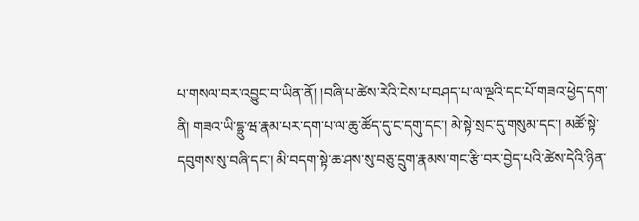པ་གསལ་བར་འབྱུང་བ་ཡིན་ནོ། །བཞི་པ་ཚེས་རེའི་ངེས་པ་བཤད་པ་ལ་ལྔའི་དང་པོ་གཟའ་ཕྱེད་དག་ནི། གཟའ་ཡི་དྷྲུ་ཝ་རྣམ་པར་དག་པ་ལ་ཆུ་ཚོད་དུ་ང་དགུ་དང་། མེ་སྟེ་སྲང་དུ་གསུམ་དང་། མཚོ་སྟེ་དབུགས་སུ་བཞི་དང་། མི་བདག་སྟེ་ཆ་ཤས་སུ་བཅུ་དྲུག་རྣམས་གང་རྩི་བར་བྱེད་པའི་ཚེས་དེའི་ཉིན་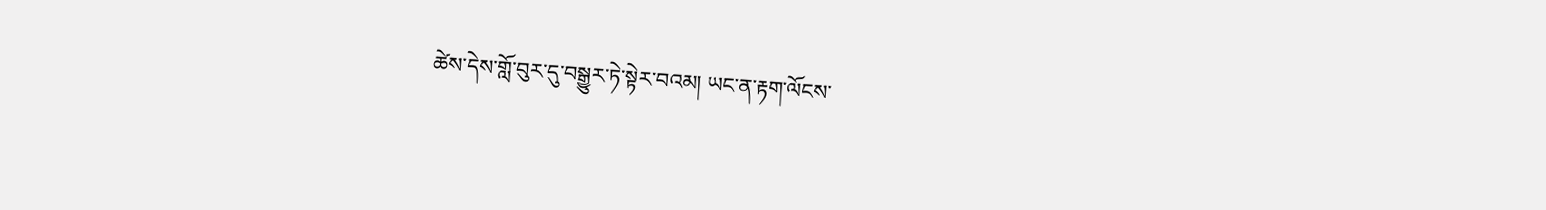ཚེས་དེས་གློ་བུར་དུ་བསྒྱུར་ཏེ་སྟེར་བའམ། ཡང་ན་རྟག་ལོངས་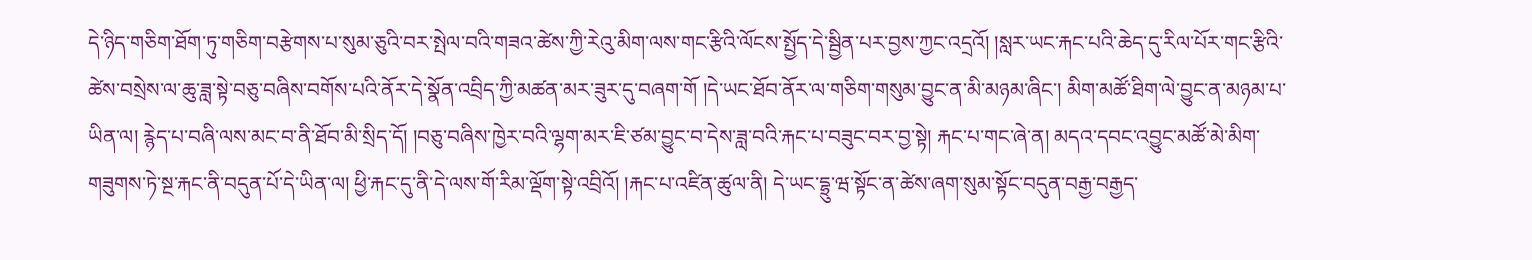དེ་ཉིད་གཅིག་ཐོག་ཏུ་གཅིག་བརྩེགས་པ་སུམ་ཅུའི་བར་སྤེལ་བའི་གཟའ་ཚེས་ཀྱི་རེའུ་མིག་ལས་གང་རྩིའི་ལོངས་སྤྱོད་དེ་སྦྱིན་པར་བྱས་ཀྱང་འདྲའོ། །སླར་ཡང་རྐང་པའི་ཆེད་དུ་རིལ་པོར་གང་རྩིའི་ཚེས་བསྲེས་ལ་ཆུ་ཟླ་སྟེ་བཅུ་བཞིས་བགོས་པའི་ནོར་དེ་སྣོན་འབྲིད་ཀྱི་མཚན་མར་ཟུར་དུ་བཞག་གོ །དེ་ཡང་ཐོབ་ནོར་ལ་གཅིག་གསུམ་བྱུང་ན་མི་མཉམ་ཞིང་། མིག་མཚོ་ཐིག་ལེ་བྱུང་ན་མཉམ་པ་ཡིན་ལ། རྙེད་པ་བཞི་ལས་མང་བ་ནི་ཐོབ་མི་སྲིད་དོ། །བཅུ་བཞིས་ཁྱེར་བའི་ལྷག་མར་ཇི་ཙམ་བྱུང་བ་དེས་ཟླ་བའི་རྐང་པ་བཟུང་བར་བྱ་སྟེ། རྐང་པ་གང་ཞེ་ན། མདའ་དབང་འབྱུང་མཚོ་མེ་མིག་གཟུགས་ཏེ་སྔ་རྐང་ནི་བདུན་པོ་དེ་ཡིན་ལ། ཕྱི་རྐང་དུ་ནི་དེ་ལས་གོ་རིམ་ལྡོག་སྟེ་འབྲིའོ། །རྐང་པ་འཛིན་ཚུལ་ནི། དེ་ཡང་དྷྲུ་ཝ་སྟོང་ན་ཚེས་ཞག་སུམ་སྟོང་བདུན་བརྒྱ་བརྒྱད་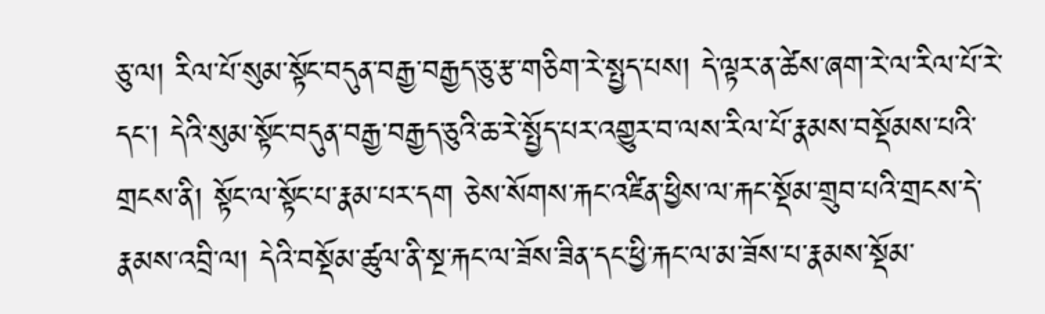ཅུ་ལ། རིལ་པོ་སུམ་སྟོང་བདུན་བརྒྱ་བརྒྱད་ཅུ་རྩ་གཅིག་རེ་སྤྱད་པས། དེ་ལྟར་ན་ཚེས་ཞག་རེ་ལ་རིལ་པོ་རེ་དང་། དེའི་སུམ་སྟོང་བདུན་བརྒྱ་བརྒྱད་ཅུའི་ཆ་རེ་སྤྱོད་པར་འགྱུར་བ་ལས་རིལ་པོ་རྣམས་བསྡོམས་པའི་གྲངས་ནི། སྟོང་ལ་སྟོང་པ་རྣམ་པར་དག ཅེས་སོགས་རྐང་འཛིན་ཕྱིས་ལ་རྐང་སྡོམ་གྲུབ་པའི་གྲངས་དེ་རྣམས་འབྲི་ལ། དེའི་བསྡོམ་ཚུལ་ནི་སྔ་རྐང་ལ་ཟོས་ཟིན་དང་ཕྱི་རྐང་ལ་མ་ཟོས་པ་རྣམས་སྡོམ་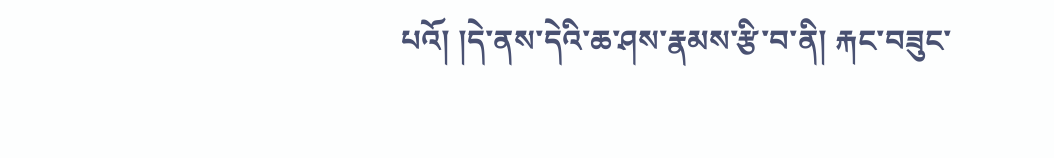པའོ། །དེ་ནས་དེའི་ཆ་ཤས་རྣམས་རྩི་བ་ནི། རྐང་བཟུང་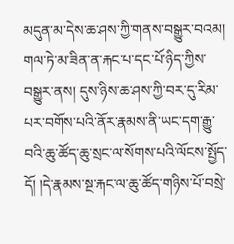མདུན་མ་དེས་ཆ་ཤས་ཀྱི་གནས་བསྒྱུར་བའམ། གལ་ཏེ་མ་ཟིན་ན་རྐང་པ་དང་པོ་ཉིད་ཀྱིས་བསྒྱུར་ནས། དུས་ཉིས་ཆ་ཤས་ཀྱི་བར་དུ་རིམ་པར་བགོས་པའི་ནོར་རྣམས་ནི་ཡང་དག་རྒྱུ་བའི་ཆུ་ཚོད་ཆུ་སྲང་ལ་སོགས་པའི་ལོངས་སྤྱོད་དོ། །དེ་རྣམས་སྔ་རྐང་ལ་ཆུ་ཚོད་གཉིས་པོ་བསྲེ་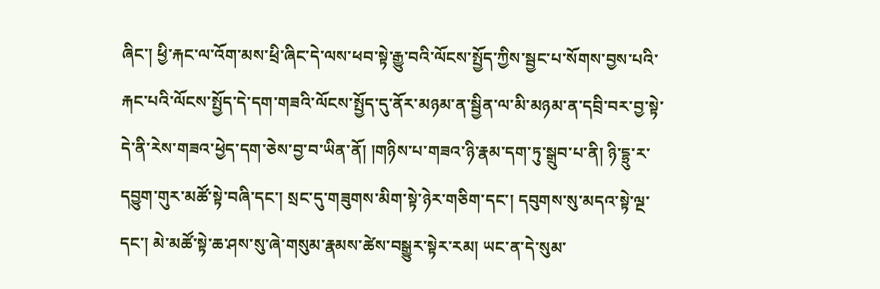ཞིང་། ཕྱི་རྐང་ལ་འོག་མས་ཕྲི་ཞིང་དེ་ལས་ཕབ་སྟེ་རྒྱུ་བའི་ལོངས་སྤྱོད་ཀྱིས་སྦྱང་པ་སོགས་བྱས་པའི་རྐང་པའི་ལོངས་སྤྱོད་དེ་དག་གཟའི་ལོངས་སྤྱོད་དུ་ནོར་མཉམ་ན་སྦྱིན་ལ་མི་མཉམ་ན་དབྲི་བར་བྱ་སྟེ་དེ་ནི་རེས་གཟའ་ཕྱེད་དག་ཅེས་བྱ་བ་ཡིན་ནོ། །གཉིས་པ་གཟའ་ཉི་རྣམ་དག་ཏུ་སྒྲུབ་པ་ནི། ཉི་དྷྲུ་ར་དབྱུག་གུར་མཚོ་སྟེ་བཞི་དང་། སྲང་དུ་གཟུགས་མིག་སྟེ་ཉེར་གཅིག་དང་། དབུགས་སུ་མདའ་སྟེ་ལྔ་དང་། མེ་མཚོ་སྟེ་ཆ་ཤས་སུ་ཞེ་གསུམ་རྣམས་ཚེས་བསྒྱུར་སྟེར་རམ། ཡང་ན་དེ་སུམ་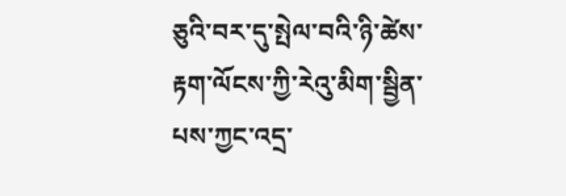ཅུའི་བར་དུ་སྤེལ་བའི་ཉི་ཚེས་རྟག་ལོངས་ཀྱི་རེའུ་མིག་སྦྱིན་པས་ཀྱང་འདྲ་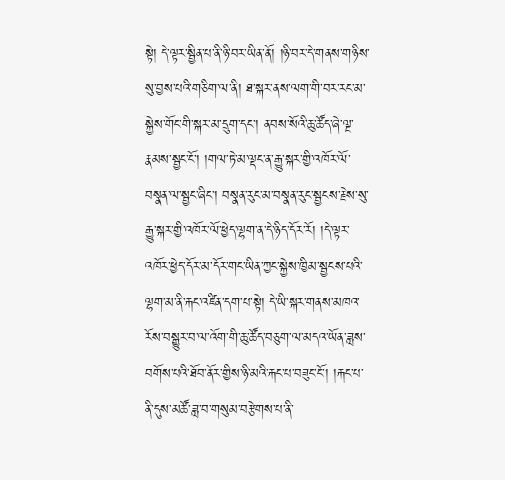སྟེ། དེ་ལྟར་སྦྱིན་པ་ནི་ཉི་བར་ཡིན་ནོ། །ཉི་བར་དེ་གནས་གཉིས་སུ་བྱས་པའི་གཅིག་ལ་ནི། ཐ་སྐར་ནས་ལག་གི་བར་རང་མ་སྐྱེས་གོང་གི་སྐར་མ་དྲུག་དང་། ནབས་སོའི་ཆུ་ཚོད་ཞེ་ལྔ་རྣམས་སྦྱང་ངོ་། །གལ་ཏེ་མ་ལྡང་ན་རྒྱུ་སྐར་གྱི་འཁོར་ལོ་བསྣན་ལ་སྦྱང་ཞིང་། བསྣན་རུང་མ་བསྣན་རུང་སྦྱངས་རྗེས་སུ་རྒྱུ་སྐར་གྱི་འཁོར་ལོ་ཕྱེད་ལྷག་ན་དེ་ཉིད་དོར་རོ། །དེ་ལྟར་འཁོར་ཕྱེད་དོར་མ་དོར་གང་ཡིན་ཀྱང་སྐྱེས་ཁྱིམ་སྦྱངས་པའི་ལྷག་མ་ནི་རྐང་འཛིན་དག་པ་སྟེ། དེ་ཡི་སྐར་གནས་མཁའ་རོས་བསྒྱུར་བ་ལ་འོག་གི་ཆུ་ཚོད་བཅུག་ལ་མདའ་ཡོན་ཟླས་བགོས་པའི་ཐོབ་ནོར་གྱིས་ཉི་མའི་རྐང་པ་བཟུང་ངོ་། །རྐང་པ་ནི་དུས་མཚོ་ཟླ་བ་གསུམ་བརྩེགས་པ་ནི་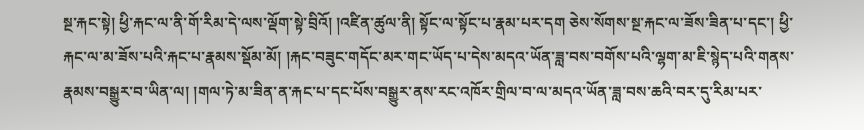སྔ་རྐང་སྟེ། ཕྱི་རྐང་ལ་ནི་གོ་རིམ་དེ་ལས་ལྡོག་སྟེ་བྲིའོ། །འཛིན་ཚུལ་ནི། སྟོང་ལ་སྟོང་པ་རྣམ་པར་དག ཅེས་སོགས་སྔ་རྐང་ལ་ཟོས་ཟིན་པ་དང་། ཕྱི་རྐང་ལ་མ་ཟོས་པའི་རྐང་པ་རྣམས་སྡོམ་མོ། །རྐང་བཟུང་གདོང་མར་གང་ཡོད་པ་དེས་མདའ་ཡོན་ཟླ་བས་བགོས་པའི་ལྷག་མ་ཇི་སྙེད་པའི་གནས་རྣམས་བསྒྱུར་བ་ཡིན་ལ། །གལ་ཏེ་མ་ཟིན་ན་རྐང་པ་དང་པོས་བསྒྱུར་ནས་རང་འཁོར་གྲིལ་བ་ལ་མདའ་ཡོན་ཟླ་བས་ཆའི་བར་དུ་རིམ་པར་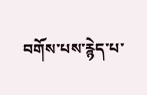བགོས་པས་རྙེད་པ་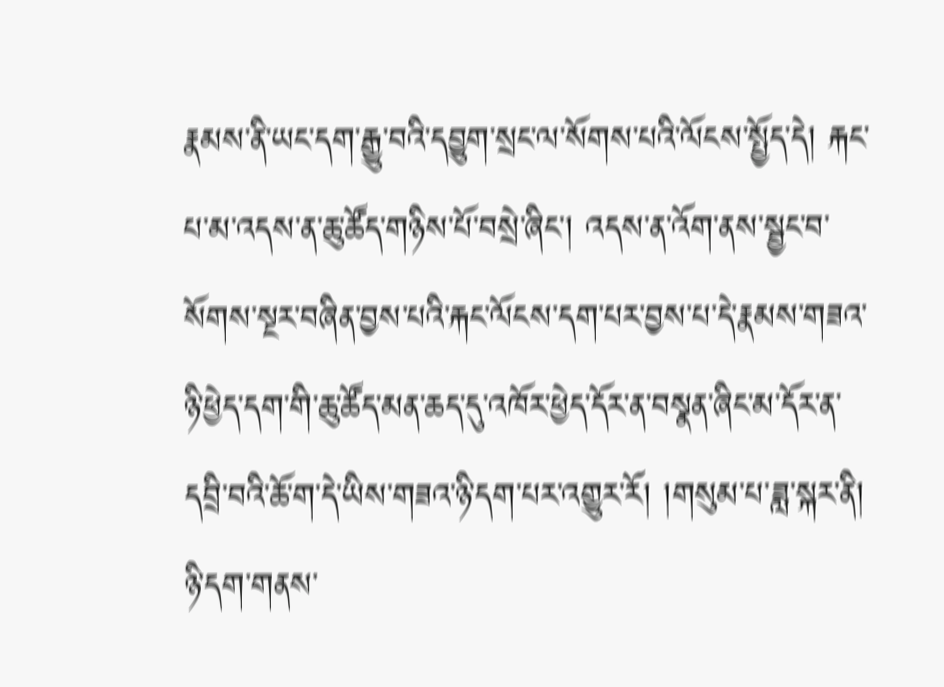རྣམས་ནི་ཡང་དག་རྒྱུ་བའི་དབྱུག་སྲང་ལ་སོགས་པའི་ལོངས་སྤྱོད་དེ། རྐང་པ་མ་འདས་ན་ཆུ་ཚོད་གཉིས་པོ་བསྲེ་ཞིང་། འདས་ན་འོག་ནས་སྦྱང་བ་སོགས་སྔར་བཞིན་བྱས་པའི་རྐང་ལོངས་དག་པར་བྱས་པ་དེ་རྣམས་གཟའ་ཉི་ཕྱེད་དག་གི་ཆུ་ཚོད་མན་ཆད་དུ་འཁོར་ཕྱེད་དོར་ན་བསྣན་ཞིང་མ་དོར་ན་དབྲི་བའི་ཆོ་ག་དེ་ཡིས་གཟའ་ཉི་དག་པར་འགྱུར་རོ། །གསུམ་པ་ཟླ་སྐར་ནི། ཉི་དག་གནས་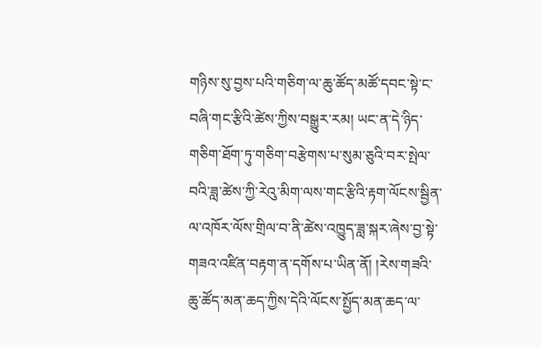གཉིས་སུ་བྱས་པའི་གཅིག་ལ་ཆུ་ཚོད་མཚོ་དབང་སྟེ་ང་བཞི་གང་རྩིའི་ཚེས་ཀྱིས་བསྒྱུར་རམ། ཡང་ན་དེ་ཉིད་གཅིག་ཐོག་ཏུ་གཅིག་བརྩེགས་པ་སུམ་ཅུའི་བར་སྤེལ་བའི་ཟླ་ཚེས་ཀྱི་རེའུ་མིག་ལས་གང་རྩིའི་རྟག་ལོངས་སྦྱིན་ལ་འཁོར་ལོས་གྲིལ་བ་ནི་ཚེས་འཁྱུད་ཟླ་སྐར་ཞེས་བྱ་སྟེ་གཟའ་འཛིན་བརྟག་ན་དགོས་པ་ཡིན་ནོ། །རེས་གཟའི་ཆུ་ཚོད་མན་ཆད་ཀྱིས་དེའི་ལོངས་སྤྱོད་མན་ཆད་ལ་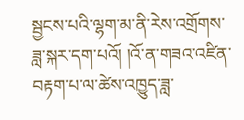སྦྱངས་པའི་ལྷག་མ་ནི་རེས་འགྲོགས་ཟླ་སྐར་དག་པའོ། །འོ་ན་གཟའ་འཛིན་བརྟག་པ་ལ་ཚེས་འཁྱུད་ཟླ་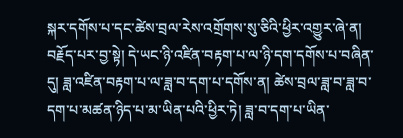སྐར་དགོས་པ་དང་ཚེས་བྲལ་རེས་འགྲོགས་སུ་ཅིའི་ཕྱིར་འགྱུར་ཞེ་ན། བརྗོད་པར་བྱ་སྟེ། དེ་ཡང་ཉི་འཛིན་བརྟག་པ་ལ་ཉི་དག་དགོས་པ་བཞིན་དུ། ཟླ་འཛིན་བརྟག་པ་ལ་ཟླ་བ་དག་པ་དགོས་ན། ཚེས་བྲལ་ཟླ་བ་ཟླ་བ་དག་པ་མཚན་ཉིད་པ་མ་ཡིན་པའི་ཕྱིར་ཏེ། ཟླ་བ་དག་པ་ཡིན་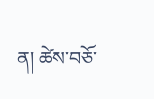ན། ཚེས་བཅོ་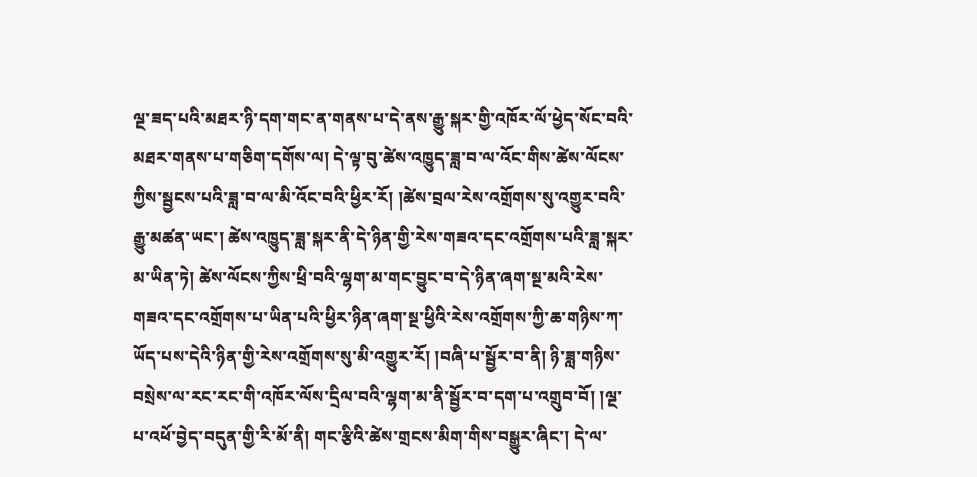ལྔ་ཟད་པའི་མཐར་ཉི་དག་གང་ན་གནས་པ་དེ་ནས་རྒྱུ་སྐར་གྱི་འཁོར་ལོ་ཕྱེད་སོང་བའི་མཐར་གནས་པ་གཅིག་དགོས་ལ། དེ་ལྟ་བུ་ཚེས་འཁྱུད་ཟླ་བ་ལ་འོང་གིས་ཚེས་ལོངས་ཀྱིས་སྦྱངས་པའི་ཟླ་བ་ལ་མི་འོང་བའི་ཕྱིར་རོ། །ཚེས་བྲལ་རེས་འགྲོགས་སུ་འགྱུར་བའི་རྒྱུ་མཚན་ཡང་། ཚེས་འཁྱུད་ཟླ་སྐར་ནི་དེ་ཉིན་གྱི་རེས་གཟའ་དང་འགྲོགས་པའི་ཟླ་སྐར་མ་ཡིན་ཏེ། ཚེས་ལོངས་ཀྱིས་ཕྲི་བའི་ལྷག་མ་གང་བྱུང་བ་དེ་ཉིན་ཞག་སྔ་མའི་རེས་གཟའ་དང་འགྲོགས་པ་ཡིན་པའི་ཕྱིར་ཉིན་ཞག་སྔ་ཕྱིའི་རེས་འགྲོགས་ཀྱི་ཆ་གཉིས་ཀ་ཡོད་པས་དེའི་ཉིན་གྱི་རེས་འགྲོགས་སུ་མི་འགྱུར་རོ། །བཞི་པ་སྦྱོར་བ་ནི། ཉི་ཟླ་གཉིས་བསྲེས་ལ་རང་རང་གི་འཁོར་ལོས་དྲིལ་བའི་ལྷག་མ་ནི་སྦྱོར་བ་དག་པ་འགྲུབ་བོ། །ལྔ་པ་འཕོ་བྱེད་བདུན་གྱི་རི་མོ་ནི། གང་རྩིའི་ཚེས་གྲངས་མིག་གིས་བསྒྱུར་ཞིང་། དེ་ལ་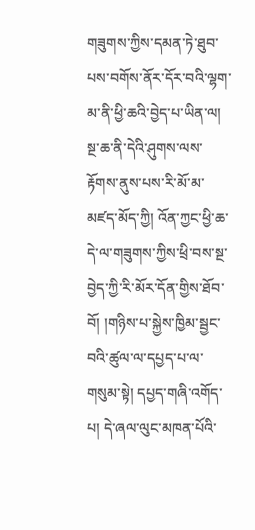གཟུགས་ཀྱིས་དམན་ཏེ་ཐུབ་པས་བགོས་ནོར་དོར་བའི་ལྷག་མ་ནི་ཕྱི་ཆའི་བྱེད་པ་ཡིན་ལ། སྔ་ཆ་ནི་དེའི་ཤུགས་ལས་རྟོགས་ནུས་པས་རི་མོ་མ་མཛད་མོད་ཀྱི། འོན་ཀྱང་ཕྱི་ཆ་དེ་ལ་གཟུགས་ཀྱིས་ཕྲི་བས་སྔ་བྱེད་ཀྱི་རི་མོར་དོན་གྱིས་ཐོབ་བོ། །གཉིས་པ་སྐྱེས་ཁྱིམ་སྦྱང་བའི་ཚུལ་ལ་དཔྱད་པ་ལ་གསུམ་སྟེ། དཔྱད་གཞི་འགོད་པ། དེ་ཞལ་ལུང་མཁན་པོའི་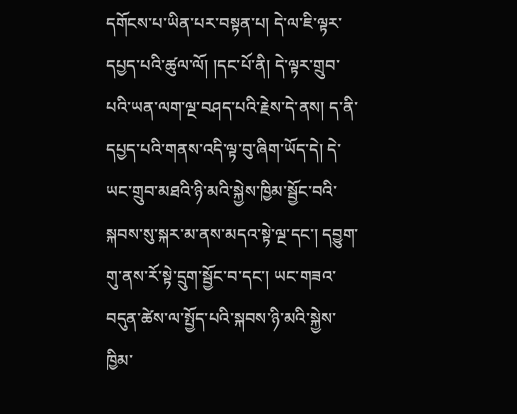དགོངས་པ་ཡིན་པར་བསྟན་པ། དེ་ལ་ཇི་ལྟར་དཔྱད་པའི་ཚུལ་ལོ། །དང་པོ་ནི། དེ་ལྟར་གྲུབ་པའི་ཡན་ལག་ལྔ་བཤད་པའི་རྗེས་དེ་ནས། ད་ནི་དཔྱད་པའི་གནས་འདི་ལྟ་བུ་ཞིག་ཡོད་དེ། དེ་ཡང་གྲུབ་མཐའི་ཉི་མའི་སྐྱེས་ཁྱིམ་སྦྱོང་བའི་སྐབས་སུ་སྐར་མ་ནས་མདའ་སྟེ་ལྔ་དང་། དབྱུག་གུ་ནས་རོ་སྟེ་དྲུག་སྦྱོང་བ་དང་། ཡང་གཟའ་བདུན་ཚེས་ལ་སྤྱོད་པའི་སྐབས་ཉི་མའི་སྐྱེས་ཁྱིམ་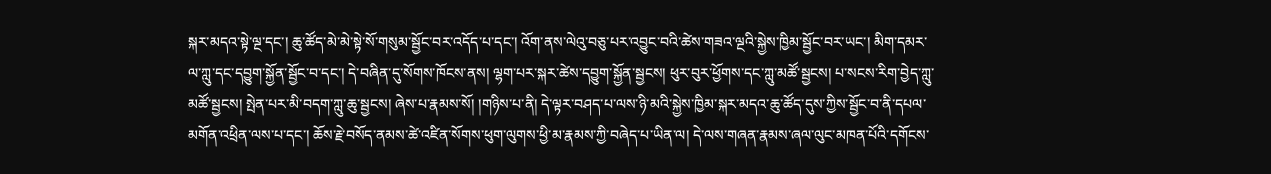སྐར་མདའ་སྟེ་ལྔ་དང་། ཆུ་ཚོད་མེ་མེ་སྟེ་སོ་གསུམ་སྦྱོང་བར་འདོད་པ་དང་། འོག་ནས་ལེའུ་བཅུ་པར་འབྱུང་བའི་ཚེས་གཟའ་ལྔའི་སྐྱེས་ཁྱིམ་སྦྱོང་བར་ཡང་། མིག་དམར་ལ་ཀླུ་དང་དབྱུག་སྐྱོན་སྦྱོང་བ་དང་། དེ་བཞིན་དུ་སོགས་ཁོངས་ནས། ལྷག་པར་སྐར་ཚེས་དབྱུག་སྐྱོན་སྦྱངས། ཕུར་བུར་ཕྱོགས་དང་ཀླུ་མཚོ་སྦྱངས། པ་སངས་རིག་བྱེད་ཀླུ་མཚོ་སྦྱངས། སྤེན་པར་མི་བདག་ཀླུ་ཆུ་སྦྱངས། ཞེས་པ་རྣམས་སོ། །གཉིས་པ་ནི། དེ་ལྟར་བཤད་པ་ལས་ཉི་མའི་སྐྱེས་ཁྱིམ་སྐར་མདའ་ཆུ་ཚོད་དུས་ཀྱིས་སྦྱོང་བ་ནི་དཔལ་མགོན་འཕྲིན་ལས་པ་དང་། ཆོས་རྗེ་བསོད་ནམས་ཚེ་འཛིན་སོགས་ཕུག་ལུགས་ཕྱི་མ་རྣམས་ཀྱི་བཞེད་པ་ཡིན་ལ། དེ་ལས་གཞན་རྣམས་ཞལ་ལུང་མཁན་པོའི་དགོངས་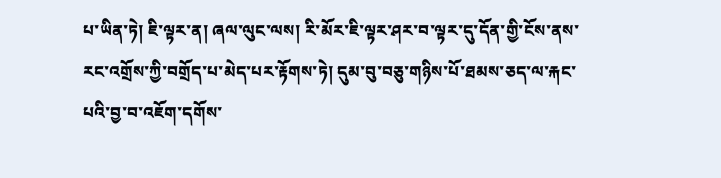པ་ཡིན་ཏེ། ཇི་ལྟར་ན། ཞལ་ལུང་ལས། རི་མོར་ཇི་ལྟར་ཤར་བ་ལྟར་དུ་དོན་གྱི་ངོས་ནས་རང་འགྲོས་ཀྱི་བགྲོད་པ་མེད་པར་རྟོགས་ཏེ། དུམ་བུ་བཅུ་གཉིས་པོ་ཐམས་ཅད་ལ་རྐང་པའི་བྱ་བ་འཇོག་དགོས་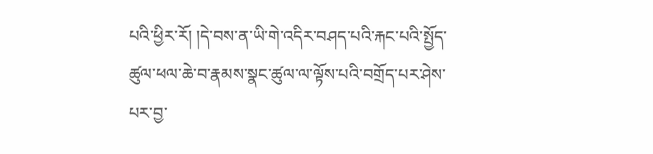པའི་ཕྱིར་རོ། །དེ་བས་ན་ཡི་གེ་འདིར་བཤད་པའི་རྐང་པའི་སྤྱོད་ཚུལ་ཕལ་ཆེ་བ་རྣམས་སྣང་ཚུལ་ལ་ལྟོས་པའི་བགྲོད་པར་ཤེས་པར་བྱ་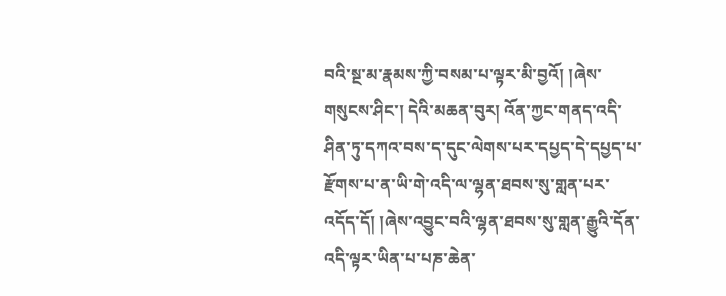བའི་སྔ་མ་རྣམས་ཀྱི་བསམ་པ་ལྟར་མི་བྱའོ། །ཞེས་གསུངས་ཤིང་། དེའི་མཆན་བུར། འོན་ཀྱང་གནད་འདི་ཤིན་ཏུ་དཀའ་བས་ད་དུང་ལེགས་པར་དཔྱད་དེ་དཔྱད་པ་རྫོགས་པ་ན་ཡི་གེ་འདི་ལ་ལྷན་ཐབས་སུ་གླན་པར་འདོད་དོ། །ཞེས་འབྱུང་བའི་ལྷན་ཐབས་སུ་གླན་རྒྱུའི་དོན་འདི་ལྟར་ཡིན་པ་པཎ་ཆེན་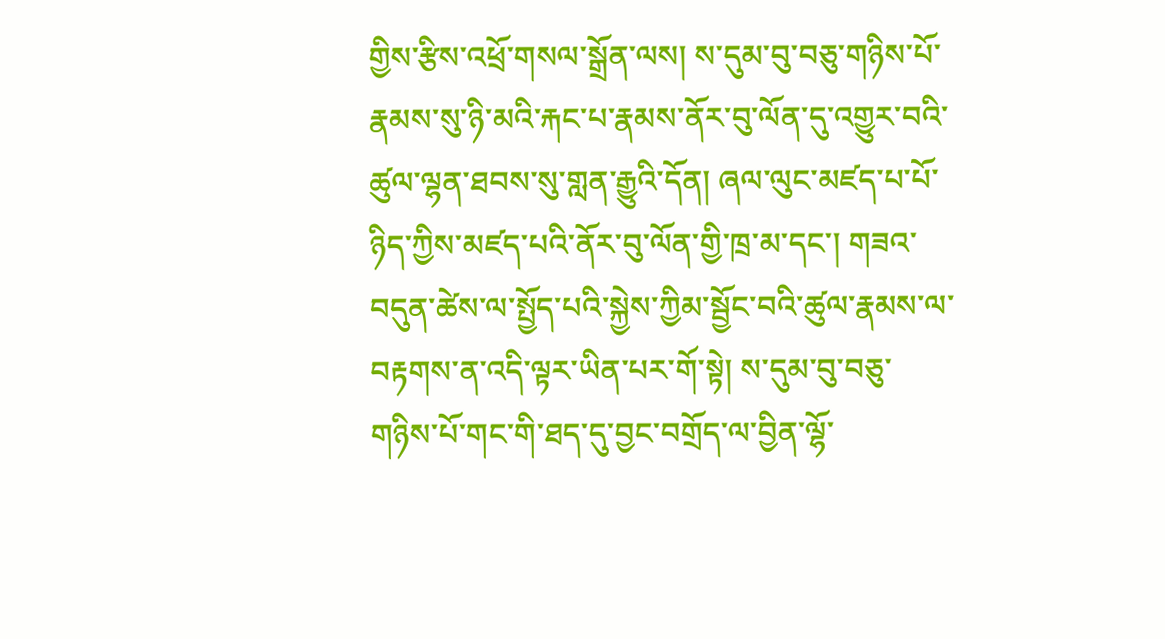གྱིས་རྩིས་འཕྲོ་གསལ་སྒྲོན་ལས། ས་དུམ་བུ་བཅུ་གཉིས་པོ་རྣམས་སུ་ཉི་མའི་རྐང་པ་རྣམས་ནོར་བུ་ལོན་དུ་འགྱུར་བའི་ཚུལ་ལྷན་ཐབས་སུ་གླན་རྒྱུའི་དོན། ཞལ་ལུང་མཛད་པ་པོ་ཉིད་ཀྱིས་མཛད་པའི་ནོར་བུ་ལོན་གྱི་ཁྲ་མ་དང་། གཟའ་བདུན་ཚེས་ལ་སྤྱོད་པའི་སྐྱེས་ཀྱིམ་སྦྱོང་བའི་ཚུལ་རྣམས་ལ་བརྟགས་ན་འདི་ལྟར་ཡིན་པར་གོ་སྟེ། ས་དུམ་བུ་བཅུ་གཉིས་པོ་གང་གི་ཐད་དུ་བྱང་བགྲོད་ལ་བྱིན་ལྷོ་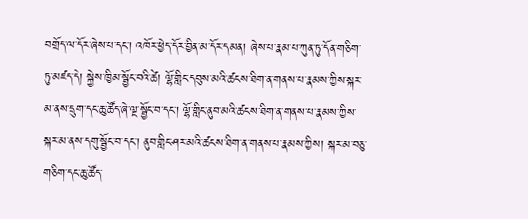བགྲོད་ལ་དོར་ཞེས་པ་དང་། འཁོར་ཕྱེད་དོར་བྱིན་མ་དོར་དམན། ཞེས་པ་རྣམ་པ་ཀུན་ཏུ་དོན་གཅིག་ཏུ་མཛད་དེ། སྐྱེས་ཁྱིམ་སྦྱོང་བའི་ཚེ། ལྷོ་གླིང་དབུས་མའི་ཚངས་ཐིག་ན་གནས་པ་རྣམས་ཀྱིས་སྐར་མ་ནས་དྲུག་དང་ཆུ་ཚོད་ཞེ་ལྔ་སྦྱོང་བ་དང་། ལྷོ་གླིང་ནུབ་མའི་ཚངས་ཐིག་ན་གནས་པ་རྣམས་ཀྱིས་སྐར་མ་ནས་དགུ་སྦྱོང་བ་དང་། ནུབ་གླིང་ཤར་མའི་ཚངས་ཐིག་ན་གནས་པ་རྣམས་ཀྱིས། སྐར་མ་བཅུ་གཅིག་དང་ཆུ་ཚོད་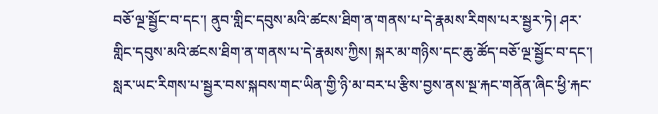བཅོ་ལྔ་སྦྱོང་བ་དང་། ནུབ་གླིང་དབུས་མའི་ཚངས་ཐིག་ན་གནས་པ་དེ་རྣམས་རིགས་པར་སྦྱར་ཏེ། ཤར་གླིང་དབུས་མའི་ཚངས་ཐིག་ན་གནས་པ་དེ་རྣམས་ཀྱིས། སྐར་མ་གཉིས་དང་ཆུ་ཚོད་བཅོ་ལྔ་སྦྱོང་བ་དང་། སླར་ཡང་རིགས་པ་སྦྱར་བས་སྐབས་གང་ཡིན་གྱི་ཉི་མ་བར་པ་རྩིས་བྱས་ནས་སྔ་རྐང་གནོན་ཞིང་ཕྱི་རྐང་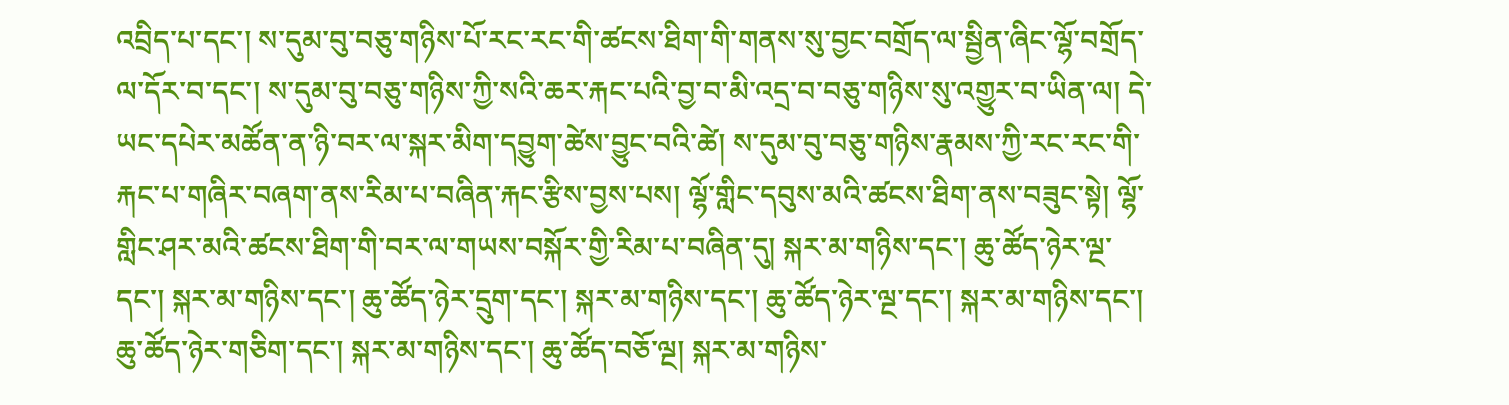འབྲིད་པ་དང་། ས་དུམ་བུ་བཅུ་གཉིས་པོ་རང་རང་གི་ཚངས་ཐིག་གི་གནས་སུ་བྱང་བགྲོད་ལ་སྦྱིན་ཞིང་ལྷོ་བགྲོད་ལ་དོར་བ་དང་། ས་དུམ་བུ་བཅུ་གཉིས་ཀྱི་སའི་ཆར་རྐང་པའི་བྱ་བ་མི་འདྲ་བ་བཅུ་གཉིས་སུ་འགྱུར་བ་ཡིན་ལ། དེ་ཡང་དཔེར་མཚོན་ན་ཉི་བར་ལ་སྐར་མིག་དབྱུག་ཚེས་བྱུང་བའི་ཚེ། ས་དུམ་བུ་བཅུ་གཉིས་རྣམས་ཀྱི་རང་རང་གི་རྐང་པ་གཞིར་བཞག་ནས་རིམ་པ་བཞིན་རྐང་རྩིས་བྱས་པས། ལྷོ་གླིང་དབུས་མའི་ཚངས་ཐིག་ནས་བཟུང་སྟེ། ལྷོ་གླིང་ཤར་མའི་ཚངས་ཐིག་གི་བར་ལ་གཡས་བསྐོར་གྱི་རིམ་པ་བཞིན་དུ། སྐར་མ་གཉིས་དང་། ཆུ་ཚོད་ཉེར་ལྔ་དང་། སྐར་མ་གཉིས་དང་། ཆུ་ཚོད་ཉེར་དྲུག་དང་། སྐར་མ་གཉིས་དང་། ཆུ་ཚོད་ཉེར་ལྔ་དང་། སྐར་མ་གཉིས་དང་། ཆུ་ཚོད་ཉེར་གཅིག་དང་། སྐར་མ་གཉིས་དང་། ཆུ་ཚོད་བཅོ་ལྔ། སྐར་མ་གཉིས་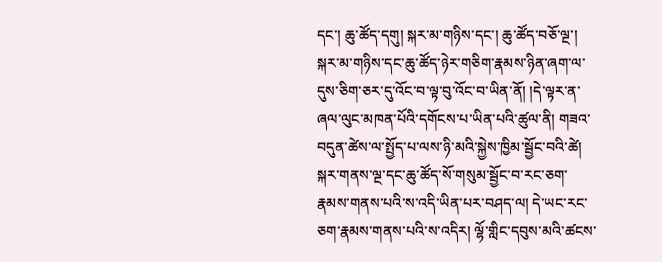དང་། ཆུ་ཚོད་དགུ། སྐར་མ་གཉིས་དང་། ཆུ་ཚོད་བཅོ་ལྔ་། སྐར་མ་གཉིས་དང་ཆུ་ཚོད་ཉེར་གཅིག་རྣམས་ཉིན་ཞག་ལ་དུས་ཅིག་ཅར་དུ་འོང་བ་ལྟ་བུ་འོང་བ་ཡིན་ནོ། །དེ་ལྟར་ན་ཞལ་ལུང་མཁན་པོའི་དགོངས་པ་ཡིན་པའི་ཚུལ་ནི། གཟའ་བདུན་ཚེས་ལ་སྤྱོད་པ་ལས་ཉི་མའི་སྐྱེས་ཁྱིམ་སྦྱོང་བའི་ཚེ། སྐར་གནས་ལྔ་དང་ཆུ་ཚོད་སོ་གསུམ་སྦྱོང་བ་རང་ཅག་རྣམས་གནས་པའི་ས་འདི་ཡིན་པར་བཤད་ལ། དེ་ཡང་རང་ཅག་རྣམས་གནས་པའི་ས་འདིར། ལྷོ་གླིང་དབུས་མའི་ཚངས་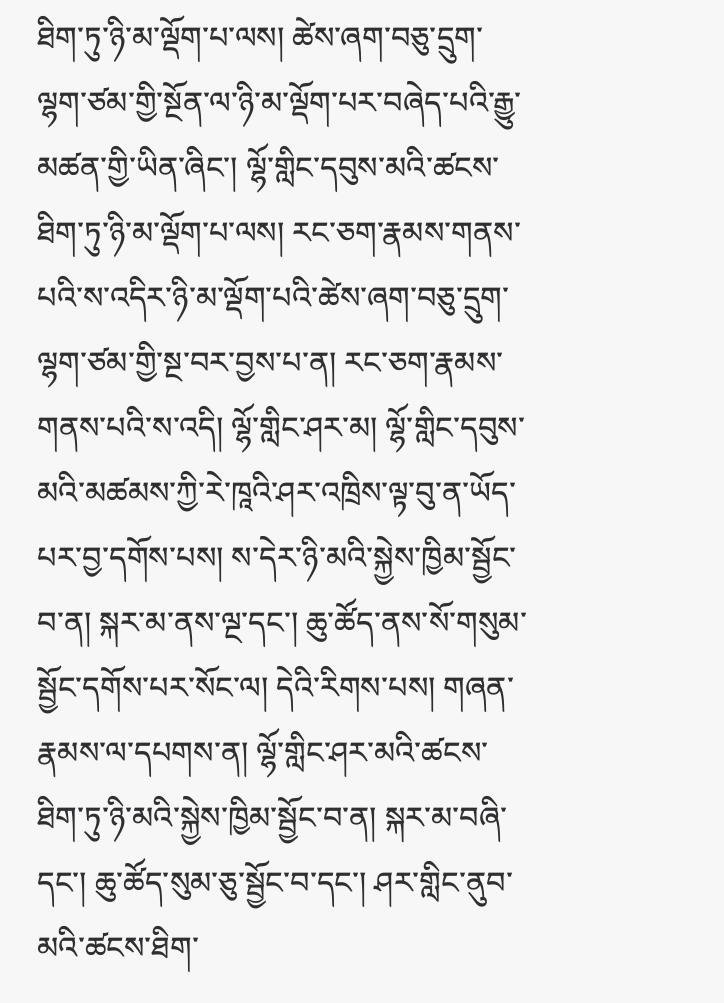ཐིག་ཏུ་ཉི་མ་ལྡོག་པ་ལས། ཚེས་ཞག་བཅུ་དྲུག་ལྷག་ཙམ་གྱི་སྔོན་ལ་ཉི་མ་ལྡོག་པར་བཞེད་པའི་རྒྱུ་མཚན་གྱི་ཡིན་ཞིང་། ལྷོ་གླིང་དབུས་མའི་ཚངས་ཐིག་ཏུ་ཉི་མ་ལྡོག་པ་ལས། རང་ཅག་རྣམས་གནས་པའི་ས་འདིར་ཉི་མ་ལྡོག་པའི་ཚེས་ཞག་བཅུ་དྲུག་ལྷག་ཙམ་གྱི་སྔ་བར་བྱས་པ་ན། རང་ཅག་རྣམས་གནས་པའི་ས་འདི། ལྷོ་གླིང་ཤར་མ། ལྷོ་གླིང་དབུས་མའི་མཚམས་ཀྱི་རེ་ཁཱའི་ཤར་འཁྲིས་ལྟ་བུ་ན་ཡོད་པར་བྱ་དགོས་པས། ས་དེར་ཉི་མའི་སྐྱེས་ཁྱིམ་སྦྱོང་བ་ན། སྐར་མ་ནས་ལྔ་དང་། ཆུ་ཚོད་ནས་སོ་གསུམ་སྦྱོང་དགོས་པར་སོང་ལ། དེའི་རིགས་པས། གཞན་རྣམས་ལ་དཔགས་ན། ལྷོ་གླིང་ཤར་མའི་ཚངས་ཐིག་ཏུ་ཉི་མའི་སྐྱེས་ཁྱིམ་སྦྱོང་བ་ན། སྐར་མ་བཞི་དང་། ཆུ་ཚོད་སུམ་ཅུ་སྦྱོང་བ་དང་། ཤར་གླིང་ནུབ་མའི་ཚངས་ཐིག་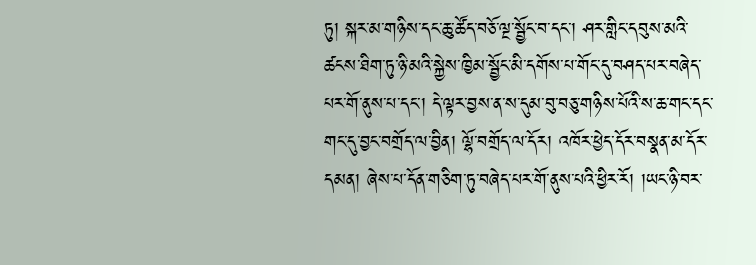ཏུ། སྐར་མ་གཉིས་དང་ཆུ་ཚོད་བཅོ་ལྔ་སྦྱོང་བ་དང་། ཤར་གླིང་དབུས་མའི་ཚངས་ཐིག་ཏུ་ཉི་མའི་སྐྱེས་ཁྱིམ་སྦྱོང་མི་དགོས་པ་གོང་དུ་བཤད་པར་བཞེད་པར་གོ་ནུས་པ་དང་། དེ་ལྟར་བྱས་ན་ས་དུམ་བུ་བཅུ་གཉིས་པོའི་ས་ཆ་གང་དང་གང་དུ་བྱང་བགྲོད་ལ་བྱིན། ལྷོ་བགྲོད་ལ་དོར། འཁོར་ཕྱེད་དོར་བསྣན་མ་དོར་དམན། ཞེས་པ་དོན་གཅིག་ཏུ་བཞེད་པར་གོ་ནུས་པའི་ཕྱིར་རོ། །ཡང་ཉི་བར་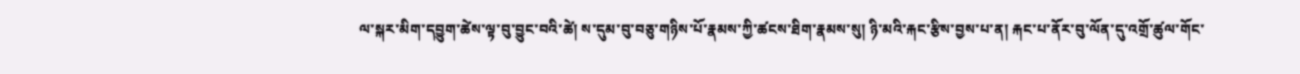ལ་སྐར་མིག་དབྱུག་ཚེས་ལྟ་བུ་བྱུང་བའི་ཚེ། ས་དུམ་བུ་བཅུ་གཉིས་པོ་རྣམས་ཀྱི་ཚངས་ཐིག་རྣམས་སུ། ཉི་མའི་རྐང་རྩིས་བྱས་པ་ན། རྐང་པ་ནོར་བུ་ལོན་དུ་འགྲོ་ཚུལ་གོང་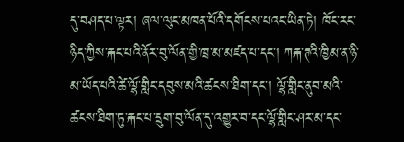དུ་བཤད་པ་ལྟར། ཞལ་ལུང་མཁན་པོའི་དགོངས་པའང་ཡིན་ཏེ། ཁོང་རང་ཉིད་ཀྱིས་རྐང་པའི་ནོར་བུ་ལོན་གྱི་ཁྲ་མ་མཛད་པ་དང་། ཀརྐ་ཊའི་ཁྱིམ་ན་ཉི་མ་ཡོད་པའི་ཚེ་ལྷོ་གླིང་དབུས་མའི་ཚངས་ཐིག་དང་། ལྷོ་གླིང་ནུབ་མའི་ཚངས་ཐིག་ཏུ་རྐང་པ་དྲུག་བུ་ལོན་དུ་འགྱུར་བ་དང་ལྷོ་གླིང་ཤར་མ་དང་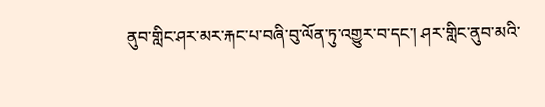ནུབ་གླིང་ཤར་མར་རྐང་པ་བཞི་བུ་ལོན་ཏུ་འགྱུར་བ་དང་། ཤར་གླིང་ནུབ་མའི་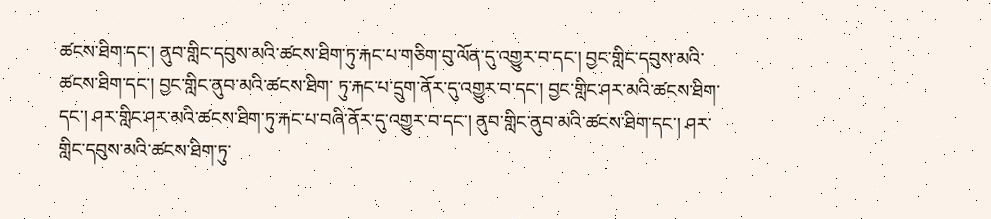ཚངས་ཐིག་དང་། ནུབ་གླིང་དབུས་མའི་ཚངས་ཐིག་ཏུ་རྐང་པ་གཅིག་བུ་ལོན་དུ་འགྱུར་བ་དང་། བྱང་གླིང་དབུས་མའི་ཚངས་ཐིག་དང་། བྱང་གླིང་ནུབ་མའི་ཚངས་ཐིག་ ཏུ་རྐང་པ་དྲུག་ནོར་དུ་འགྱུར་བ་དང་། བྱང་གླིང་ཤར་མའི་ཚངས་ཐིག་དང་། ཤར་གླིང་ཤར་མའི་ཚངས་ཐིག་ཏུ་རྐང་པ་བཞི་ནོར་དུ་འགྱུར་བ་དང་། ནུབ་གླིང་ནུབ་མའི་ཚངས་ཐིག་དང་། ཤར་གླིང་དབུས་མའི་ཚངས་ཐིག་ཏུ་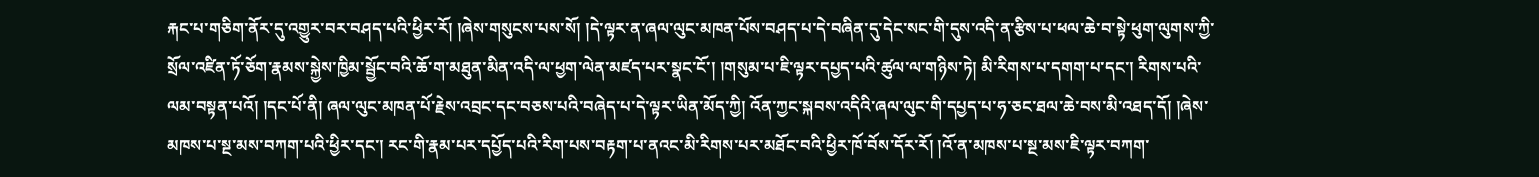རྐང་པ་གཅིག་ནོར་དུ་འགྱུར་བར་བཤད་པའི་ཕྱིར་རོ། །ཞེས་གསུངས་པས་སོ། །དེ་ལྟར་ན་ཞལ་ལུང་མཁན་པོས་བཤད་པ་དེ་བཞིན་དུ་དེང་སང་གི་དུས་འདི་ན་རྩིས་པ་ཕལ་ཆེ་བ་སྟེ་ཕུག་ལུགས་ཀྱི་སྲོལ་འཛིན་ཏོ་ཅོག་རྣམས་སྐྱེས་ཁྱིམ་སྦྱོང་བའི་ཆོ་ག་མཐུན་མིན་འདི་ལ་ཕྱག་ལེན་མཛད་པར་སྣང་ངོ་། །གསུམ་པ་ཇི་ལྟར་དཔྱད་པའི་ཚུལ་ལ་གཉིས་ཏེ། མི་རིགས་པ་དགག་པ་དང་། རིགས་པའི་ལམ་བསྟན་པའོ། །དང་པོ་ནི། ཞལ་ལུང་མཁན་པོ་རྗེས་འབྲང་དང་བཅས་པའི་བཞེད་པ་དེ་ལྟར་ཡིན་མོད་ཀྱི། འོན་ཀྱང་སྐབས་འདིའི་ཞལ་ལུང་གི་དཔྱད་པ་ཧ་ཅང་ཐལ་ཆེ་བས་མི་འཐད་དོ། །ཞེས་མཁས་པ་སྔ་མས་བཀག་པའི་ཕྱིར་དང་། རང་གི་རྣམ་པར་དཔྱོད་པའི་རིག་པས་བརྟག་པ་ནའང་མི་རིགས་པར་མཐོང་བའི་ཕྱིར་ཁོ་བོས་དོར་རོ། །འོ་ན་མཁས་པ་སྔ་མས་ཇི་ལྟར་བཀག་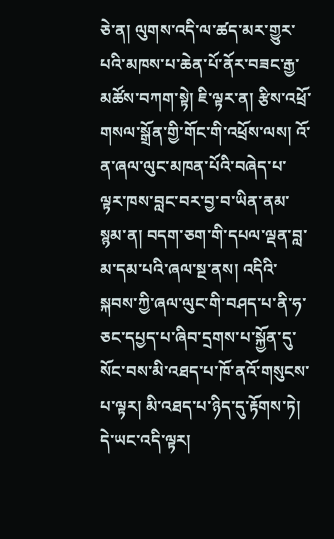ཅེ་ན། ལུགས་འདི་ལ་ཚད་མར་གྱུར་པའི་མཁས་པ་ཆེན་པོ་ནོར་བཟང་རྒྱ་མཚོས་བཀག་སྟེ། ཇི་ལྟར་ན། རྩིས་འཕྲོ་གསལ་སྒྲོན་གྱི་གོང་གི་འཕྲོས་ལས། འོ་ན་ཞལ་ལུང་མཁན་པོའི་བཞེད་པ་ལྟར་ཁས་བླང་བར་བྱ་བ་ཡིན་ནམ་སྙམ་ན། བདག་ཅག་གི་དཔལ་ལྡན་བླ་མ་དམ་པའི་ཞལ་སྔ་ནས། འདིའི་སྐབས་ཀྱི་ཞལ་ལུང་གི་བཤད་པ་ནི་ཧ་ཅང་དཔྱད་པ་ཞིབ་དྲགས་པ་སྐྱོན་དུ་སོང་བས་མི་འཐད་པ་ཁོ་ནའོ་གསུངས་པ་ལྟར། མི་འཐད་པ་ཉིད་དུ་རྟོགས་ཏེ། དེ་ཡང་འདི་ལྟར།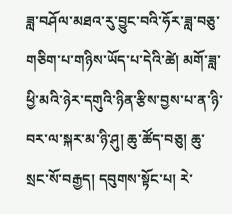ཟླ་བཤོལ་མཐའ་རུ་བྱུང་བའི་ཧོར་ཟླ་བཅུ་གཅིག་པ་གཉིས་ཡོད་པ་དེའི་ཚེ། མགོ་ཟླ་ཕྱི་མའི་ཉེར་དགུའི་ཉིན་རྩིས་བྱས་པ་ན་ཉི་བར་ལ་སྐར་མ་ཉི་ཤུ། ཆུ་ཚོད་བཅུ། ཆུ་སྲང་སོ་བརྒྱད། དབུགས་སྟོང་པ། རེ་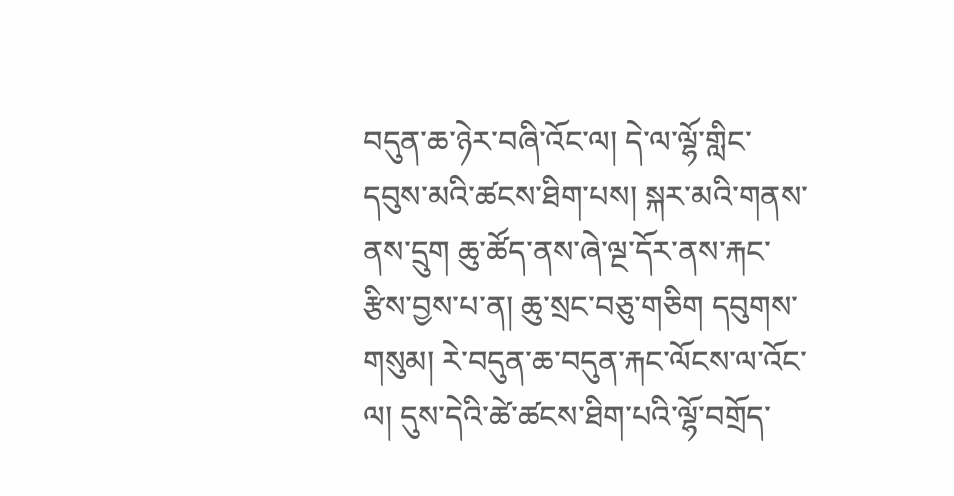བདུན་ཆ་ཉེར་བཞི་འོང་ལ། དེ་ལ་ལྷོ་གླིང་དབུས་མའི་ཚངས་ཐིག་པས། སྐར་མའི་གནས་ནས་དྲུག ཆུ་ཚོད་ནས་ཞེ་ལྔ་དོར་ནས་རྐང་རྩིས་བྱས་པ་ན། ཆུ་སྲང་བཅུ་གཅིག དབུགས་གསུམ། རེ་བདུན་ཆ་བདུན་རྐང་ལོངས་ལ་འོང་ལ། དུས་དེའི་ཚེ་ཚངས་ཐིག་པའི་ལྷོ་བགྲོད་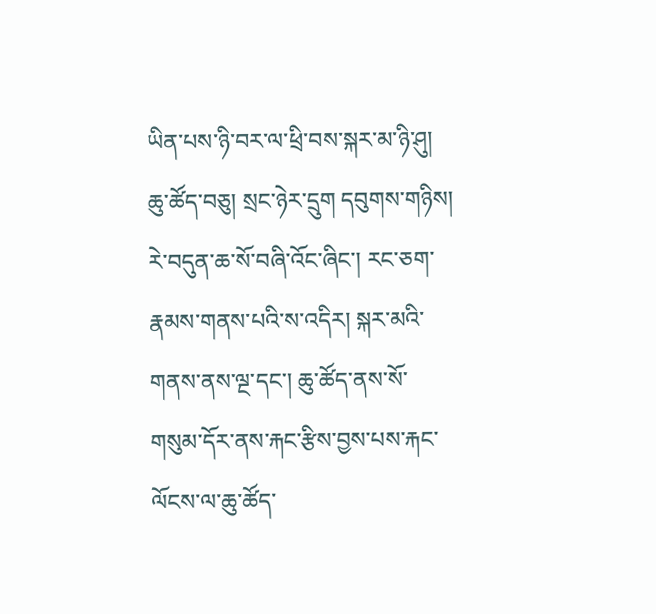ཡིན་པས་ཉི་བར་ལ་ཕྲི་བས་སྐར་མ་ཉི་ཤུ། ཆུ་ཚོད་བཅུ། སྲང་ཉེར་དྲུག དབུགས་གཉིས། རེ་བདུན་ཆ་སོ་བཞི་འོང་ཞིང་། རང་ཅག་རྣམས་གནས་པའི་ས་འདིར། སྐར་མའི་གནས་ནས་ལྔ་དང་། ཆུ་ཚོད་ནས་སོ་གསུམ་དོར་ནས་རྐང་རྩིས་བྱས་པས་རྐང་ལོངས་ལ་ཆུ་ཚོད་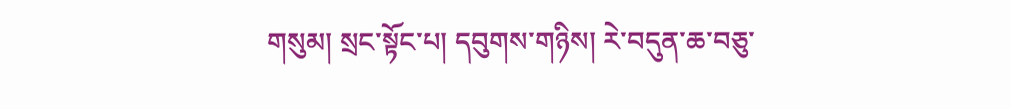གསུམ། སྲང་སྟོང་པ། དབུགས་གཉིས། རེ་བདུན་ཆ་བཅུ་